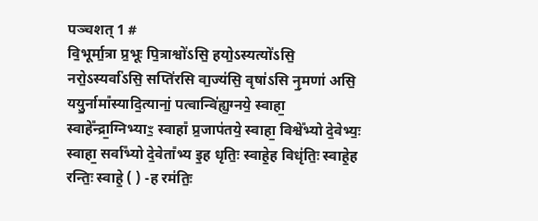पञ्चशत् 1 #
वि॒भूर्मा॒त्रा प्र॒भूः पि॒त्राश्वो॑ऽसि॒ हयो॒ऽस्यत्यो॑ऽसि॒ नरो॒ऽस्यर्वा॑ऽसि॒ सप्ति॑रसि वा॒ज्य॑सि॒ वृषा॑ऽसि नृ॒मणा॑ असि॒ ययु॒र्नामा᳚स्यादि॒त्यानां॒ पत्वान्वि॑ह्य॒ग्नये॒ स्वाहा॒ स्वाहे᳚न्द्रा॒ग्निभ्याꣳ॒ स्वाहा᳚ प्र॒जाप॑तये॒ स्वाहा॒ विश्वे᳚भ्यो दे॒वेभ्यः॒ स्वाहा॒ सर्वा᳚भ्यो दे॒वेता᳚भ्य इ॒ह धृतिः॒ स्वाहे॒ह विधृ॑तिः॒ स्वाहे॒ह रन्तिः॒ स्वाहे॒ ( ) -ह रम॑तिः॒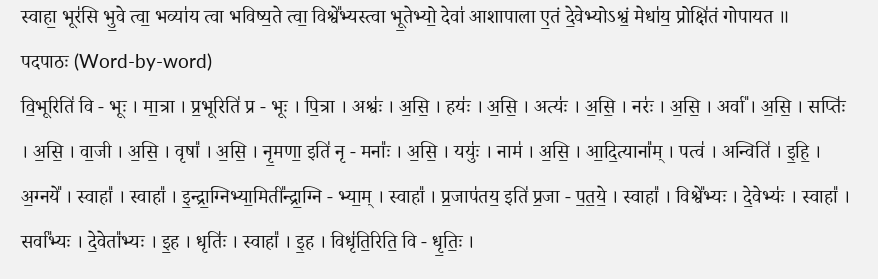स्वाहा॒ भूर॑सि भु॒वे त्वा॒ भव्या॑य त्वा भविष्य॒ते त्वा॒ विश्वे᳚भ्यस्त्वा भू॒तेभ्यो॒ देवा॑ आशापाला ए॒तं दे॒वेभ्योऽश्वं॒ मेधा॑य॒ प्रोक्षि॑तं गोपायत ॥
पदपाठः (Word-by-word)
वि॒भूरिति॑ वि - भूः । मा॒त्रा । प्र॒भूरिति॑ प्र - भूः । पि॒त्रा । अश्वः॑ । अ॒सि॒ । हयः॑ । अ॒सि॒ । अत्यः॑ । अ॒सि॒ । नरः॑ । अ॒सि॒ । अर्वा᳚ । अ॒सि॒ । सप्तिः॑ । अ॒सि॒ । वा॒जी । अ॒सि॒ । वृषा᳚ । अ॒सि॒ । नृ॒मणा॒ इति॑ नृ - मनाः᳚ । अ॒सि॒ । ययुः॑ । नाम॑ । अ॒सि॒ । आ॒दि॒त्याना᳚म् । पत्व॑ । अन्विति॑ । इ॒हि॒ । अ॒ग्नये᳚ । स्वाहा᳚ । स्वाहा᳚ । इ॒न्द्रा॒ग्निभ्या॒मिती᳚न्द्रा॒ग्नि - भ्या॒म् । स्वाहा᳚ । प्र॒जाप॑तय॒ इति॑ प्र॒जा - प॒त॒ये॒ । स्वाहा᳚ । विश्वे᳚भ्यः । दे॒वेभ्यः॑ । स्वाहा᳚ । सर्वा᳚भ्यः । दे॒वेता᳚भ्यः । इ॒ह । धृतिः॑ । स्वाहा᳚ । इ॒ह । विधृ॑ति॒रिति॒ वि - धृ॒तिः॒ ।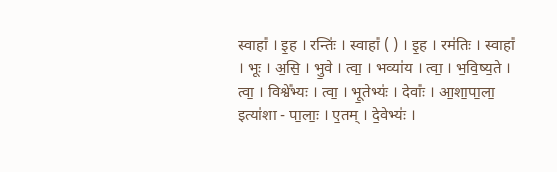स्वाहा᳚ । इ॒ह । रन्तिः॑ । स्वाहा᳚ ( ) । इ॒ह । रम॑तिः । स्वाहा᳚ । भूः । अ॒सि॒ । भु॒वे । त्वा॒ । भव्या॑य । त्वा॒ । भ॒वि॒ष्य॒ते । त्वा॒ । विश्वे᳚भ्यः । त्वा॒ । भू॒तेभ्यः॑ । देवाः᳚ । आ॒शा॒पा॒ला॒ इत्या॑शा - पा॒लाः॒ । ए॒तम् । दे॒वेभ्यः॑ ।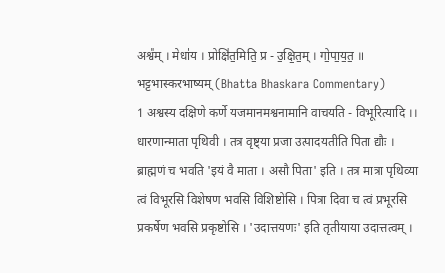अश्व᳚म् । मेधा॑य । प्रोक्षि॑त॒मिति॒ प्र - उ॒क्षि॒त॒म् । गो॒पा॒य॒त॒ ॥
भट्टभास्करभाष्यम् (Bhatta Bhaskara Commentary)
1 अश्वस्य दक्षिणे कर्णे यजमानमश्वनामानि वाचयति - विभूरित्यादि ।। धारणान्माता पृथिवी । तत्र वृष्ट्या प्रजा उत्पादयतीति पिता द्यौः । ब्राह्मणं च भवति 'इयं वै माता । असौ पिता' इति । तत्र मात्रा पृथिव्या त्वं विभूरसि विशेषण भवसि विशिष्टोसि । पित्रा दिवा च त्वं प्रभूरसि प्रकर्षेण भवसि प्रकृष्टोसि । 'उदात्तयणः' इति तृतीयाया उदात्तत्वम् ।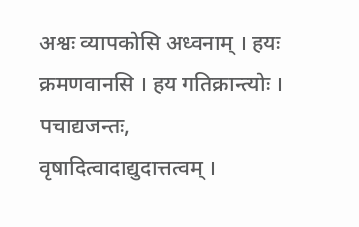अश्वः व्यापकोसि अध्वनाम् । हयः क्रमणवानसि । हय गतिक्रान्त्योः । पचाद्यजन्तः, वृषादित्वादाद्युदात्तत्वम् ।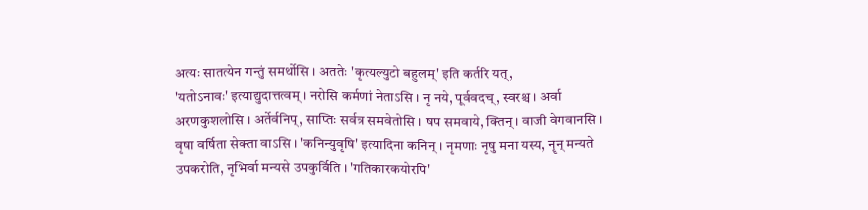अत्यः सातत्येन गन्तुं समर्थोसि । अततेः 'कृत्यल्युटो बहुलम्' इति कर्तरि यत्,
'यतोऽनावः' इत्याद्युदात्तत्वम् । नरोसि कर्मणां नेताऽसि । नृ नये, पूर्ववदच्, स्वरश्च । अर्वा अरणकुशलोसि । अर्तेर्वनिप्, साप्तिः सर्वत्र समवेतोसि । षप समवाये, क्तिन् । वाजी वेगवानसि । वृषा वर्षिता सेक्ता वाऽसि । 'कनिन्युवृषि' इत्यादिना कनिन् । नृमणाः नृषु मना यस्य, नॄन् मन्यते उपकरोति, नृभिर्वा मन्यसे उपकुर्विति । 'गतिकारकयोरपि'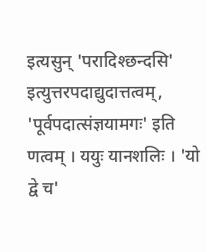इत्यसुन् 'परादिश्छन्दसि' इत्युत्तरपदाद्युदात्तत्वम्, 'पूर्वपदात्संज्ञयामगः' इति णत्वम् । ययुः यानशलिः । 'यो द्वे च'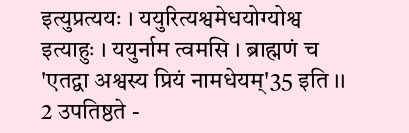इत्युप्रत्ययः । ययुरित्यश्वमेधयोग्योश्व इत्याहुः । ययुर्नाम त्वमसि । ब्राह्मणं च 'एतद्वा अश्वस्य प्रियं नामधेयम्'35 इति ।।
2 उपतिष्ठते -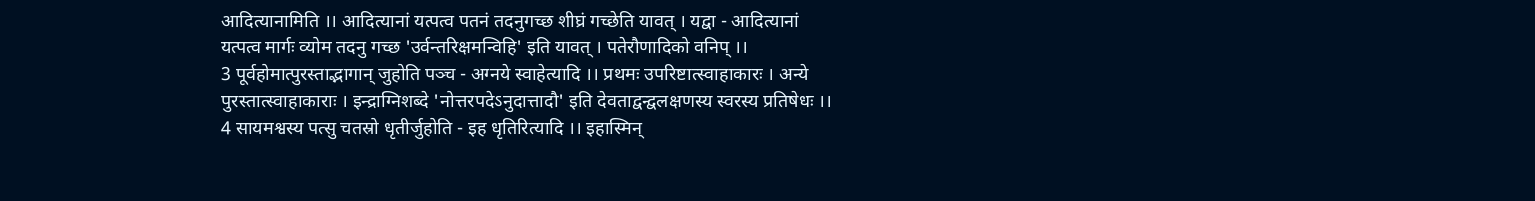आदित्यानामिति ।। आदित्यानां यत्पत्व पतनं तदनुगच्छ शीघ्रं गच्छेति यावत् । यद्वा - आदित्यानां यत्पत्व मार्गः व्योम तदनु गच्छ 'उर्वन्तरिक्षमन्विहि' इति यावत् । पतेरौणादिको वनिप् ।।
3 पूर्वहोमात्पुरस्ताद्भागान् जुहोति पञ्च - अग्नये स्वाहेत्यादि ।। प्रथमः उपरिष्टात्स्वाहाकारः । अन्ये पुरस्तात्स्वाहाकाराः । इन्द्राग्निशब्दे 'नोत्तरपदेऽनुदात्तादौ' इति देवताद्वन्द्वलक्षणस्य स्वरस्य प्रतिषेधः ।।
4 सायमश्वस्य पत्सु चतस्रो धृतीर्जुहोति - इह धृतिरित्यादि ।। इहास्मिन्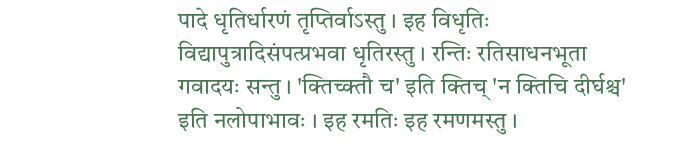पादे धृतिर्धारणं तृप्तिर्वाऽस्तु । इह विधृतिः विद्यापुत्रादिसंपत्प्रभवा धृतिरस्तु । रन्तिः रतिसाधनभूता गवादयः सन्तु । 'क्तिच्क्तौ च' इति क्तिच् 'न क्तिचि दीर्घश्च' इति नलोपाभावः । इह रमतिः इह रमणमस्तु ।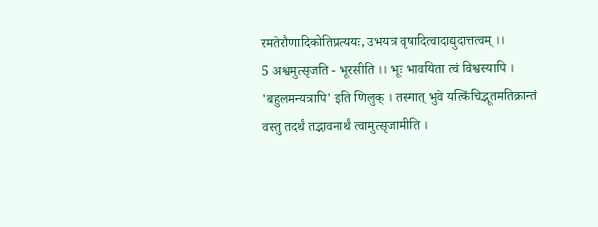रमतेरौणादिकोतिप्रत्ययः, उभयत्र वृषादित्वादाद्युदात्तत्वम् ।।
5 अश्वमुत्सृजति - भूरसीति ।। भूः भावयिता त्वं विश्वस्यापि । 'बहुलमन्यत्रापि' इति णिलुक् । तस्मात् भुवे यत्किंचिद्भूतमतिक्रान्तं वस्तु तदर्थं तद्भावनार्थं त्वामुत्सृजामीति ।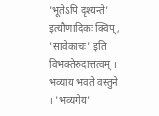'भूतेऽपि दृश्यन्ते' इत्यौणादिकः क्विप्, 'सावेकाचः' इति विभक्तेरुदात्तत्वम् । भव्याय भवते वस्तुने । 'भव्यगेय'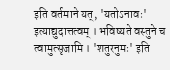इति वर्तमाने यत्, 'यतोऽनावः' इत्याद्युदात्तत्वम् । भविष्यते वस्तुने च त्वामुत्सृजामि । 'शतुरनुमः' इति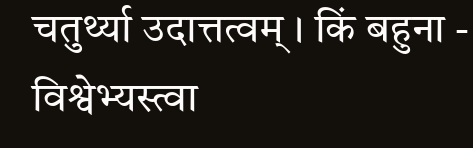चतुर्थ्या उदात्तत्वम् । किं बहुना - विश्वेभ्यस्त्वा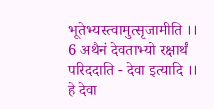भूतेभ्यस्त्वामुत्सृजामीति ।।
6 अथैनं देवताभ्यो रक्षार्थं परिददाति - देवा इत्यादि ।। हे देवा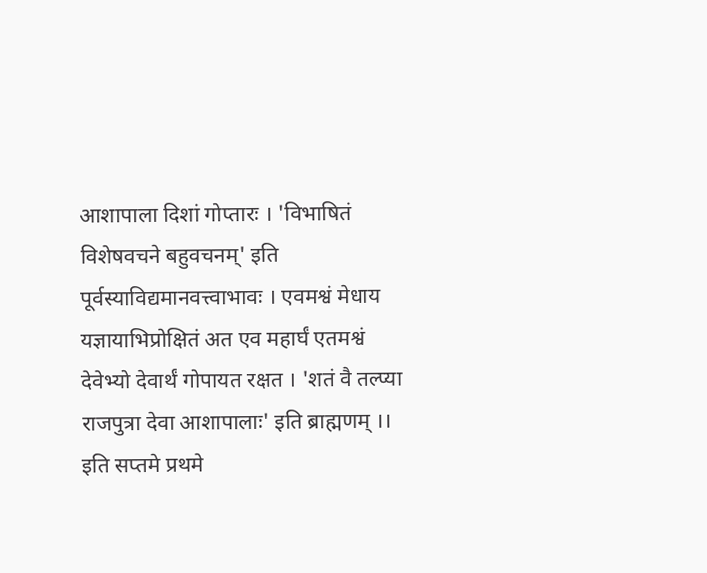आशापाला दिशां गोप्तारः । 'विभाषितं विशेषवचने बहुवचनम्' इति पूर्वस्याविद्यमानवत्त्वाभावः । एवमश्वं मेधाय यज्ञायाभिप्रोक्षितं अत एव महार्घं एतमश्वं देवेभ्यो देवार्थं गोपायत रक्षत । 'शतं वै तल्प्या राजपुत्रा देवा आशापालाः' इति ब्राह्मणम् ।।
इति सप्तमे प्रथमे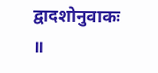द्वादशोनुवाकः ॥